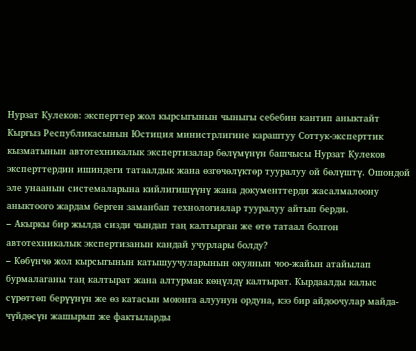Нурзат Кулеков: эксперттер жол кырсыгынын чыныгы себебин кантип аныктайт
Кыргыз Республикасынын Юстиция министрлигине караштуу Соттук-эксперттик кызматынын автотехникалык экспертизалар бөлүмүнүн башчысы Нурзат Кулеков эксперттердин ишиндеги татаалдык жана өзгөчөлүктөр тууралуу ой бөлүштү. Ошондой эле унаанын системаларына кийлигишүүнү жана документтерди жасалмалоону аныктоого жардам берген заманбап технологиялар тууралуу айтып берди.
– Акыркы бир жылда сизди чындап таң калтырган же өтө татаал болгон автотехникалык экспертизанын кандай учурлары болду?
– Көбүнчө жол кырсыгынын катышуучуларынын окуянын чоо-жайын атайылап бурмалаганы таң калтырат жана алтурмак көңүлдү калтырат. Кырдаалды калыс сүрөттөп берүүнүн же өз катасын моюнга алуунун ордуна, кээ бир айдоочулар майда-чүйдөсүн жашырып же фактыларды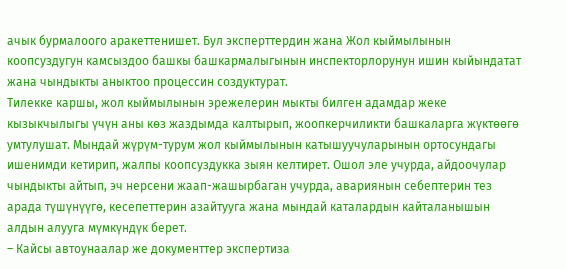ачык бурмалоого аракеттенишет. Бул эксперттердин жана Жол кыймылынын коопсуздугун камсыздоо башкы башкармалыгынын инспекторлорунун ишин кыйындатат жана чындыкты аныктоо процессин создуктурат.
Тилекке каршы, жол кыймылынын эрежелерин мыкты билген адамдар жеке кызыкчылыгы үчүн аны көз жаздымда калтырып, жоопкерчиликти башкаларга жүктөөгө умтулушат. Мындай жүрүм-турум жол кыймылынын катышуучуларынын ортосундагы ишенимди кетирип, жалпы коопсуздукка зыян келтирет. Ошол эле учурда, айдоочулар чындыкты айтып, эч нерсени жаап-жашырбаган учурда, авариянын себептерин тез арада түшүнүүгө, кесепеттерин азайтууга жана мындай каталардын кайталанышын алдын алууга мүмкүндүк берет.
– Кайсы автоунаалар же документтер экспертиза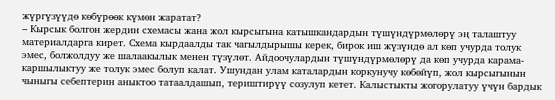жүргүзүүдө көбүрөөк күмөн жаратат?
– Кырсык болгон жердин схемасы жана жол кырсыгына катышкандардын түшүндүрмөлөрү эң талаштуу материалдарга кирет. Схема кырдаалды так чагылдырышы керек, бирок иш жүзүндө ал көп учурда толук эмес, болжолдуу же шалаакылык менен түзүлөт. Айдоочулардын түшүндүрмөлөрү да көп учурда карама-каршылыктуу же толук эмес болуп калат. Ушундан улам каталардын коркунучу көбөйүп, жол кырсыгынын чыныгы себептерин аныктоо татаалдашып, териштирүү созулуп кетет. Калыстыкты жогорулатуу үчүн бардык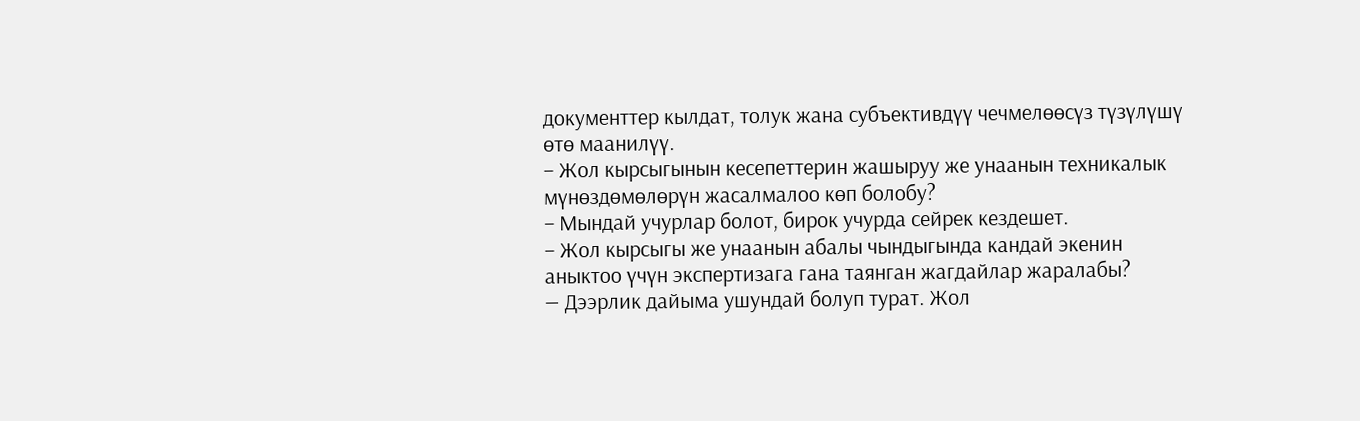документтер кылдат, толук жана субъективдүү чечмелөөсүз түзүлүшү өтө маанилүү.
– Жол кырсыгынын кесепеттерин жашыруу же унаанын техникалык мүнөздөмөлөрүн жасалмалоо көп болобу?
– Мындай учурлар болот, бирок учурда сейрек кездешет.
– Жол кырсыгы же унаанын абалы чындыгында кандай экенин аныктоо үчүн экспертизага гана таянган жагдайлар жаралабы?
— Дээрлик дайыма ушундай болуп турат. Жол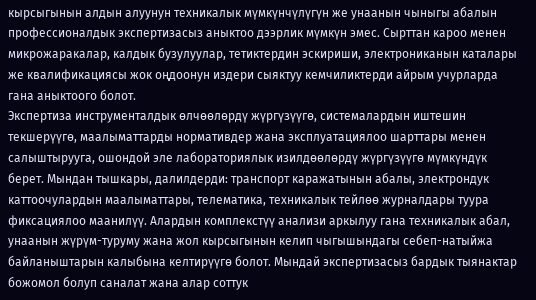кырсыгынын алдын алуунун техникалык мүмкүнчүлүгүн же унаанын чыныгы абалын профессионалдык экспертизасыз аныктоо дээрлик мүмкүн эмес. Сырттан кароо менен микрожаракалар, калдык бузулуулар, тетиктердин эскириши, электрониканын каталары же квалификациясы жок оңдоонун издери сыяктуу кемчиликтерди айрым учурларда гана аныктоого болот.
Экспертиза инструменталдык өлчөөлөрдү жүргүзүүгө, системалардын иштешин текшерүүгө, маалыматтарды нормативдер жана эксплуатациялоо шарттары менен салыштырууга, ошондой эле лабораториялык изилдөөлөрдү жүргүзүүгө мүмкүндүк берет. Мындан тышкары, далилдерди: транспорт каражатынын абалы, электрондук каттоочулардын маалыматтары, телематика, техникалык тейлөө журналдары туура фиксациялоо маанилүү. Алардын комплекстүү анализи аркылуу гана техникалык абал, унаанын жүрүм-туруму жана жол кырсыгынын келип чыгышындагы себеп-натыйжа байланыштарын калыбына келтирүүгө болот. Мындай экспертизасыз бардык тыянактар божомол болуп саналат жана алар соттук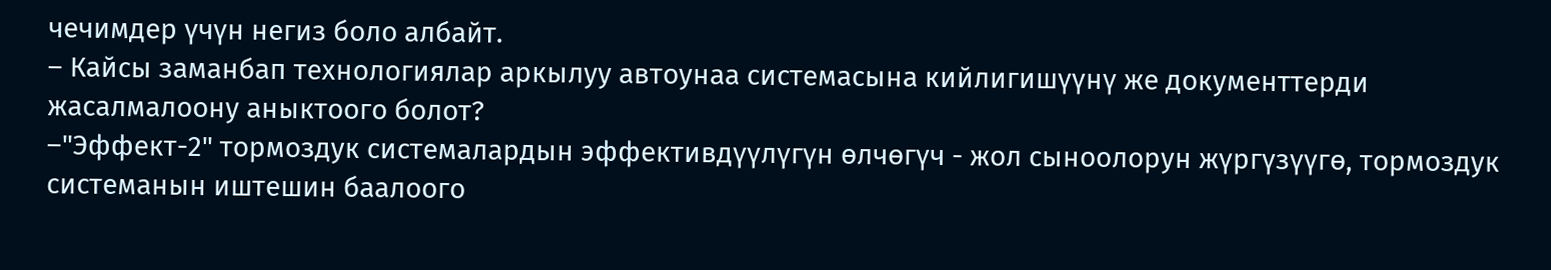чечимдер үчүн негиз боло албайт.
– Кайсы заманбап технологиялар аркылуу автоунаа системасына кийлигишүүнү же документтерди жасалмалоону аныктоого болот?
–"Эффект-2" тормоздук системалардын эффективдүүлүгүн өлчөгүч - жол сыноолорун жүргүзүүгө, тормоздук системанын иштешин баалоого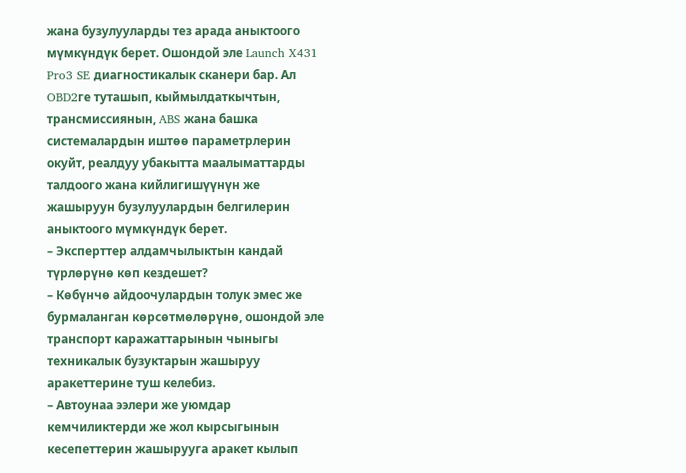жана бузулууларды тез арада аныктоого мүмкүндүк берет. Ошондой эле Launch X431 Pro3 SE диагностикалык сканери бар. Ал OBD2ге туташып, кыймылдаткычтын, трансмиссиянын, ABS жана башка системалардын иштөө параметрлерин окуйт, реалдуу убакытта маалыматтарды талдоого жана кийлигишүүнүн же жашыруун бузулуулардын белгилерин аныктоого мүмкүндүк берет.
– Эксперттер алдамчылыктын кандай түрлөрүнө көп кездешет?
– Көбүнчө айдоочулардын толук эмес же бурмаланган көрсөтмөлөрүнө, ошондой эле транспорт каражаттарынын чыныгы техникалык бузуктарын жашыруу аракеттерине туш келебиз.
– Автоунаа ээлери же уюмдар кемчиликтерди же жол кырсыгынын кесепеттерин жашырууга аракет кылып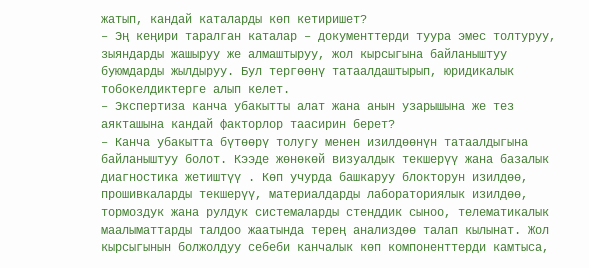жатып, кандай каталарды көп кетиришет?
– Эң кеңири таралган каталар – документтерди туура эмес толтуруу, зыяндарды жашыруу же алмаштыруу, жол кырсыгына байланыштуу буюмдарды жылдыруу. Бул тергөөнү татаалдаштырып, юридикалык тобокелдиктерге алып келет.
– Экспертиза канча убакытты алат жана анын узарышына же тез аякташына кандай факторлор таасирин берет?
– Канча убакытта бүтөөрү толугу менен изилдөөнүн татаалдыгына байланыштуу болот. Кээде жөнөкөй визуалдык текшерүү жана базалык диагностика жетиштүү . Көп учурда башкаруу блокторун изилдөө, прошивкаларды текшерүү, материалдарды лабораториялык изилдөө, тормоздук жана рулдук системаларды стенддик сыноо, телематикалык маалыматтарды талдоо жаатында терең анализдөө талап кылынат. Жол кырсыгынын болжолдуу себеби канчалык көп компоненттерди камтыса,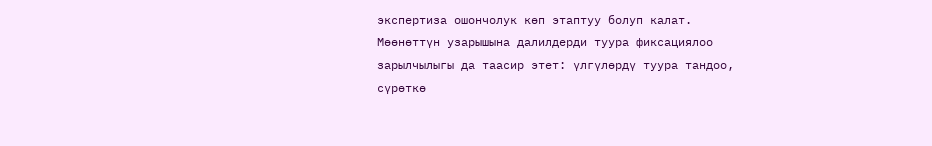экспертиза ошончолук көп этаптуу болуп калат.
Мөөнөттүн узарышына далилдерди туура фиксациялоо зарылчылыгы да таасир этет: үлгүлөрдү туура тандоо, сүрөткө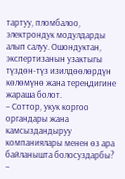тартуу, пломбалоо, электрондук модулдарды алып салуу. Ошондуктан, экспертизанын узактыгы түздөн-түз изилдөөлөрдүн көлөмүнө жана тереңдигине жараша болот.
– Соттор, укук коргоо органдары жана камсыздандыруу компаниялары менен өз ара байланышта болосуздарбы?
–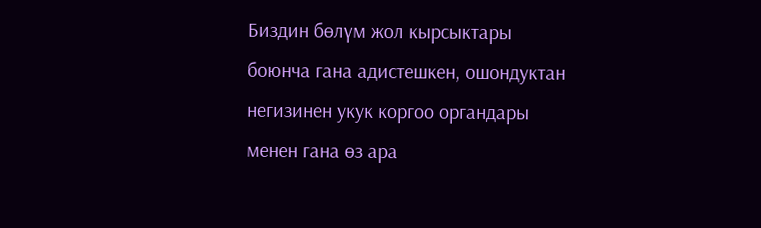Биздин бөлүм жол кырсыктары боюнча гана адистешкен, ошондуктан негизинен укук коргоо органдары менен гана өз ара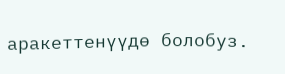аракеттенүүдө болобуз.